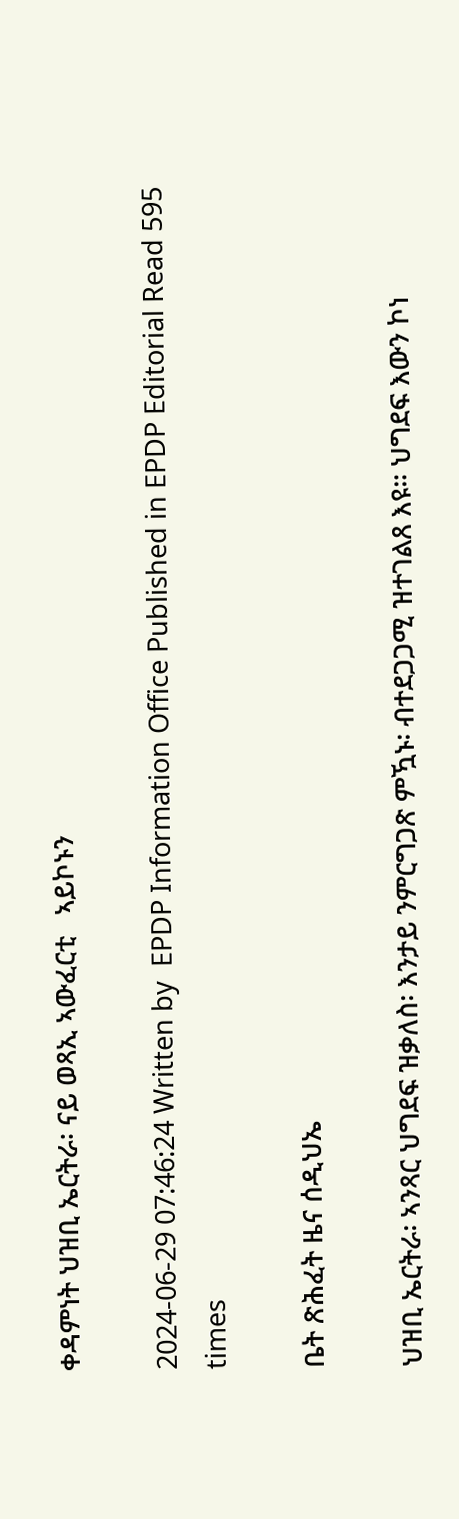ቀዳምነት ህዝቢ ኤርትራ፡ ናይ ወጻኢ ኣውፈርቲ   ኣይኮኑን

2024-06-29 07:46:24 Written by  EPDP Information Office Published in EPDP Editorial Read 595 times

ቤት ጽሕፈት ዜና ሰዲህኤ

ህዝቢ ኤርትራ፡ ኣንጻር ህግደፍ ዝቃለስ፡ እንታይ ንምርግጋጽ ምዃኑ፡ ብተደጋጋሚ ዝተገልጸ እዩ። ህግደፍ እውን ኮነ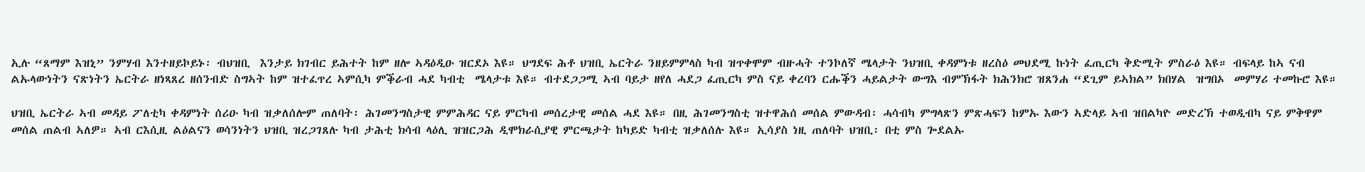ኢሉ “ጸማም እዝኒ” ንምሃብ እንተዘይኮይኑ፡ ብህዝቢ  እንታይ ክገብር ይሕተት ከም ዘሎ ኣዳዕዲዑ ዝርደኦ እዩ። ህግደፍ ሕቶ ህዝቢ ኤርትራ ንዘይምምላስ ካብ ዝጥቀሞም ብዙሓት ተንኮለኛ ሜላታት ንህዝቢ ቀዳምነቱ ዘረስዕ መህደሚ ኩነት ፈጢርካ ቅድሚት ምስራዕ እዩ። ብፍላይ ከኣ ናብ  ልኡላውነትን ናጽነትን ኤርትራ ዘነጻጸረ ዘሰንብድ ስግኣት ከም ዝተፈጥረ ኣምሲካ ምቕራብ ሓደ ካብቲ  ሜላታቱ እዩ። ብተደጋጋሚ ኣብ ባይታ ዘየለ ሓደጋ ፈጢርካ ምስ ናይ ቀረባን ርሑቕን ሓይልታት ውግእ ብምኽፋት ክሕንክሮ ዝጸንሐ “ደጊም ይኣክል” ክበሃል  ዝግበኦ  መምሃሪ ተመኩሮ እዩ።

ህዝቢ ኤርትራ ኣብ መዳይ ፖለቲካ ቀዳምነት ሰሪዑ ካብ ዝቃለሰሎም ጠለባት፡ ሕገመንግስታዊ ምምሕዳር ናይ ምርካብ መሰረታዊ መሰል ሓደ እዩ። በዚ ሕገመንግስቲ ዝተዋሕሰ መሰል ምውዳብ፡ ሓሳብካ ምግላጽን ምጽሓፍን ከምኡ እውን ኣድላይ ኣብ ዝበልካዮ መድረኽ ተወዲብካ ናይ ምቅዋም መሰል ጠልብ ኣለዎ። ኣብ ርእሲዚ ልዕልናን ወሳንነትን ህዝቢ ዝረጋገጸሉ ካብ ታሕቲ ክሳብ ላዕሊ ዝዝርጋሕ ዲሞክራሲያዊ ምርጫታት ከካይድ ካብቲ ዝቃለሰሉ እዩ። ኢሳያስ ነዚ ጠለባት ህዝቢ፡ በቲ ምስ ጐደልኡ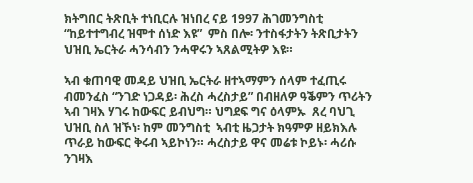ክትግበር ትጽቢት ተነቢርሉ ዝነበረ ናይ 1997 ሕገመንግስቲ “ከይተተግብረ ዝሞተ ሰነድ እዩ”  ምስ በሎ፡ ንተስፋታትን ትጽቢታትን ህዝቢ ኤርትራ ሓንሳብን ንሓዋሩን ኣጸልሚትዎ እዩ።

ኣብ ቁጠባዊ መዳይ ህዝቢ ኤርትራ ዘተኣማምን ሰላም ተፈጢሩ ብመንፈስ “ንገድ ነጋዳይ፡ ሕረስ ሓረስታይ” በብዘለዎ ዓቕምን ጥሪትን ኣብ ገዛእ ሃገሩ ከውፍር ይብህግ። ህግደፍ ግና ዕላምኡ  ጸረ ባህጊ ህዝቢ ስለ ዝኾነ፡ ከም መንግስቲ  ኣብቲ ዜጋታት ክዓምዎ ዘይክእሉ ጥራይ ከውፍር ቅሩብ ኣይኮነን። ሓረስታይ ዋና መሬቱ ኮይኑ፡ ሓሪሱ ንገዛእ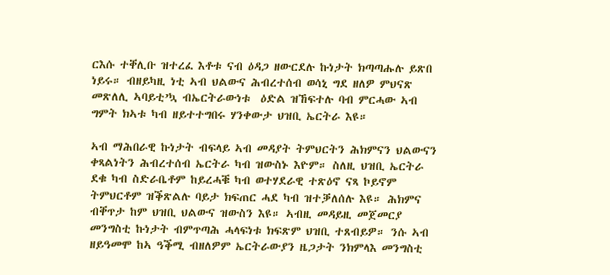ርእሱ ተቐሊቡ ዝተረፈ እቶቱ ናብ ዕዳጋ ዘውርደሉ ኩነታት ክጣጣሑሉ ይጽበ ነይሩ። ብዘይካዚ ነቲ ኣብ ህልውና ሕብረተሰብ ወሳኒ ግደ ዘለዎ ምህናጽ መጽለሊ ኣባይቲ’ኳ ብኤርትራውነቱ  ዕድል ዝኸፍተሉ ባብ ምርሓው ኣብ ግምት ክኣቱ ካብ ዘይተተግበሩ ሃንቀውታ ህዝቢ ኤርትራ እዩ።

ኣብ ማሕበራዊ ኩነታት ብፍላይ ኣብ መዳያት ትምህርትን ሕክምናን ህልውናን ቀጻልነትን ሕብረተሰብ ኤርትራ ካብ ዝውስኑ እዮም። ስለዚ ህዝቢ ኤርትራ ደቁ ካብ ስድራቤቶም ከይረሓቑ ካብ ወተሃደራዊ ተጽዕኖ ናጻ ኮይኖም ትምህርቶም ዝቕጽልሉ ባይታ ክፍጠር ሓደ ካብ ዝተቓለሰሉ እዩ። ሕክምና ብቐጥታ ከም ህዝቢ ህልውና ዝውስን እዩ። ኣብዚ መዳይዚ መጀመርያ መንግስቲ ኩነታት ብምጥጣሕ ሓላፍነቱ ክፍጽም ህዝቢ ተጸብይዎ። ንሱ ኣብ ዘይዓመሞ ከኣ ዓቕሚ ብዘለዎም ኤርትራውያን ዜጋታት ንክምላእ መንግስቲ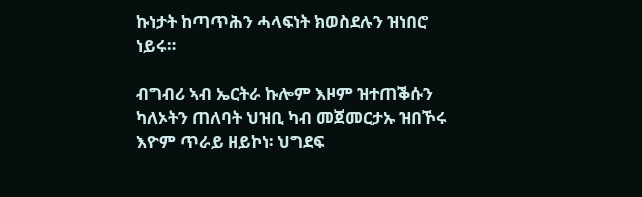ኩነታት ከጣጥሕን ሓላፍነት ክወስደሉን ዝነበሮ  ነይሩ።

ብግብሪ ኣብ ኤርትራ ኩሎም እዞም ዝተጠቕሱን ካለኦትን ጠለባት ህዝቢ ካብ መጀመርታኡ ዝበኾሩ እዮም ጥራይ ዘይኮነ፡ ህግደፍ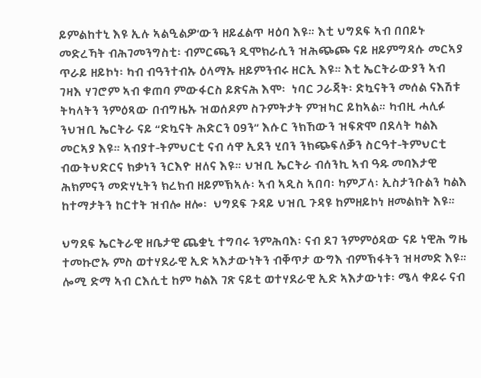ይምልከተኒ እዩ ኢሉ ኣልዒልዎ’ውን ዘይፈልጥ ዛዕባ እዩ። እቲ ህግደፍ ኣብ በበይኑ መድረኻት ብሕገመንግስቲ፡ ብምርጫን ዲሞክራሲን ዝሕጭጮ ናይ ዘይምግዳሱ መርኣያ ጥራይ ዘይኮነ፡ ካብ ብዓንተብኡ ዕላማኡ ዘይምንብሩ ዘርኢ እዩ። እቲ ኤርትራውያን ኣብ ገዛእ ሃገሮም ኣብ ቁጠባ ምውፋርስ ይጽናሕ እሞ፡  ነባር ጋራጃት፡ ድኳናትን መሰል ናእሽቱ ትካላትን ንምዕጻው በብግዜኡ ዝወሰዶም ስጉምትታት ምዝካር ይከኣል። ካብዚ ሓሊፉ ንህዝቢ ኤርትራ ናይ “ድኳናት ሕድርን 09ን” እሱር ንክኸውን ዝፍጽሞ በደላት ካልእ መርኣያ እዩ። ኣብያተ-ትምህርቲ ናብ ሳዋ ኢደን ሂበን ንክጭፍለቓን ስርዓተ-ትምህርቲ ብውትህድርና ክቃነን ንርእዮ ዘለና እዩ። ህዝቢ ኤርትራ ብሰንኪ ኣብ ዓዱ መባእታዊ ሕክምናን መድሃኒትን ክረክብ ዘይምኽኣሉ፡ ኣብ ኣዲስ ኣበባ፡ ካምፓላ፡ ኢስታንቡልን ካልእ ከተማታትን ከርተት ዝብሎ ዘሎ፡  ህግደፍ ጉዳይ ህዝቢ ጉዳዩ ከምዘይኮነ ዘመልክት እዩ።

ህግደፍ ኤርትራዊ ዘቤታዊ ጨቋኒ ተግባሩ ንምሕባእ፡ ናብ ደገ ንምምዕዳው ናይ ነዊሕ ግዜ ተመኩሮኡ ምስ ወተሃደራዊ ኢድ ኣእታውነትን ብቐጥታ ውግእ ብምኽፋትን ዝዛመድ እዩ። ሎሚ ድማ ኣብ ርእሲቲ ከም ካልእ ገጽ ናይቲ ወተሃደራዊ ኢድ ኣእታውነቱ፡ ሜላ ቀይሩ ናብ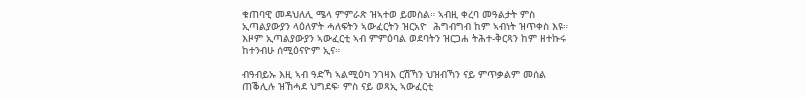ቁጠባዊ መዳህለሊ ሜላ ምምራጽ ዝኣተወ ይመስል። ኣብዚ ቀረባ መዓልታት ምስ ኢጣልያውያን ላዕለዎት ሓለፍትን ኣውፈርትን ዝርአዮ  ሕግብግብ ከም ኣብነት ዝጥቀስ እዩ። እዞም ኢጣልያውያን ኣውፈርቲ ኣብ ምምዕባል ወደባትን ዝርጋሐ ትሕተ-ቅርጻን ከም ዘተኩሩ ከተንብሁ ሰሚዕናዮም ኢና።

ብዓብይኡ እዚ ኣብ ዓድኻ ኣልሚዕካ ንገዛእ ርሽኻን ህዝብኻን ናይ ምጥቃልም መሰል ጠቕሊሉ ዝኸሓደ ህግደፍ፡ ምስ ናይ ወጻኢ ኣውፈርቲ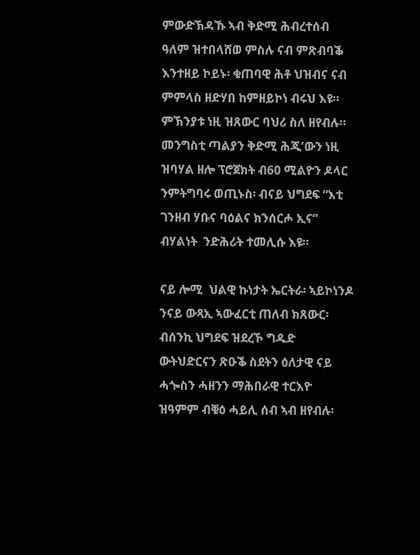ምውድኽዳኹ ኣብ ቅድሚ ሕብረተሰብ ዓለም ዝተበላሸወ ምስሉ ናብ ምጽብባቕ እንተዘይ ኮይኑ፡ ቁጠባዊ ሕቶ ህዝብና ናብ ምምላስ ዘድሃበ ከምዘይኮነ ብሩህ እዩ። ምኽንያቱ ነዚ ዝጸውር ባህሪ ስለ ዘየብሉ። መንግስቲ ጣልያን ቅድሚ ሕጂ’ውን ነዚ ዝባሃል ዘሎ ፕሮጀክት ብ60 ሚልዮን ዶላር ንምትግባሩ ወጢኑስ፡ ብናይ ህግደፍ “እቲ ገንዘብ ሃቡና ባዕልና ክንሰርሖ ኢና” ብሃልነት  ንድሕሪት ተመሊሱ እዩ።

ናይ ሎሚ  ህልዊ ኩነታት ኤርትራ፡ ኣይኮነንዶ ንናይ ውጻኢ ኣውፈርቲ ጠለብ ክጸውር፡  ብሰንኪ ህግደፍ ዝደረኾ ግዱድ ውትህድርናን ጽዑቕ ስደትን ዕለታዊ ናይ ሓጐስን ሓዘንን ማሕበራዊ ተርእዮ ዝዓምም ብቑዕ ሓይሊ ሰብ ኣብ ዘየብሉ፡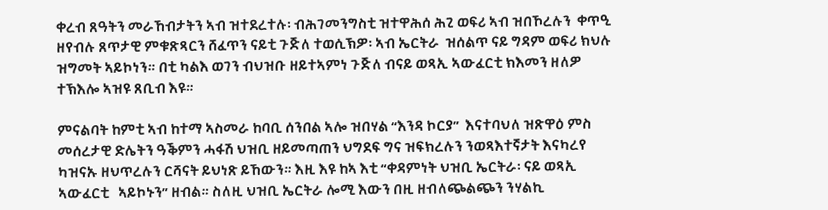ቀረብ ጸዓትን መራኸብታትን ኣብ ዝተደረተሉ፡ ብሕገመንግስቲ ዝተዋሕሰ ሕጊ ወፍሪ ኣብ ዝበኾረሉን  ቀጥዒ ዘየብሉ ጸጥታዊ ምቁጽጻርን ሸፈጥን ናይቲ ጉጅለ ተወሲኽዎ፡ ኣብ ኤርትራ  ዝሰልጥ ናይ ግዳም ወፍሪ ክህሉ ዝግመት ኣይኮነን። በቲ ካልእ ወገን ብህዝቡ ዘይተኣምነ ጉጅለ ብናይ ወጻኢ ኣውፈርቲ ክእመን ዘለዎ ተኽእሎ ኣዝዩ ጸቢብ እዩ።

ምናልባት ከምቲ ኣብ ከተማ ኣስመራ ከባቢ ሰንበል ኣሎ ዝበሃል “እንዳ ኮርያ”  እናተባህለ ዝጽዋዕ ምስ መሰረታዊ ድሌትን ዓቕምን ሓፋሽ ህዝቢ ዘይመጣጠን ህግደፍ ግና ዝፍክረሉን ንወጻእተኛታት እናካረየ ካዝናኡ ዘህጥረሉን ርሻናት ይህነጽ ይኸውን። እዚ እዩ ከኣ እቲ “ቀዳምነት ህዝቢ ኤርትራ፡ ናይ ወጻኢ ኣውፈርቲ   ኣይኮኑን” ዘብል። ስለዚ ህዝቢ ኤርትራ ሎሚ እውን በዚ ዘብለጭልጭን ንሃልኪ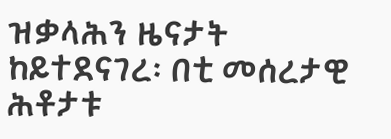ዝቃላሕን ዜናታት ከይተደናገረ፡ በቲ መሰረታዊ ሕቶታቱ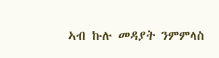ኣብ ኩሉ መዳያት ንምምላስ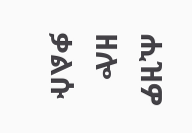ሒዝዎ ዘሎ  ቃልሱ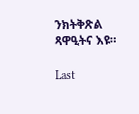ንክትቅጽል ጻዋዒትና እዩ።

Last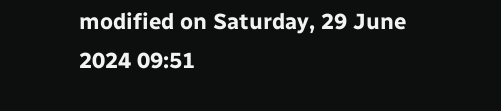modified on Saturday, 29 June 2024 09:51